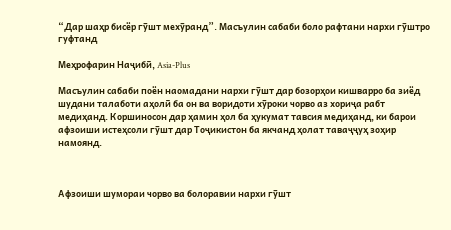“Дар шаҳр бисёр гӯшт мехӯранд”. Масъулин сабаби боло рафтани нархи гӯштро гуфтанд

Меҳрофарин Наҷибӣ, Asia-Plus

Масъулин сабаби поён наомадани нархи гӯшт дар бозорҳои кишварро ба зиёд шудани талаботи аҳолӣ ба он ва воридоти хӯроки чорво аз хориҷа рабт медиҳанд. Коршиносон дар ҳамин ҳол ба ҳукумат тавсия медиҳанд, ки барои афзоиши истеҳсоли гӯшт дар Тоҷикистон ба якчанд ҳолат таваҷҷуҳ зоҳир намоянд.



Афзоиши шумораи чорво ва болоравии нархи гӯшт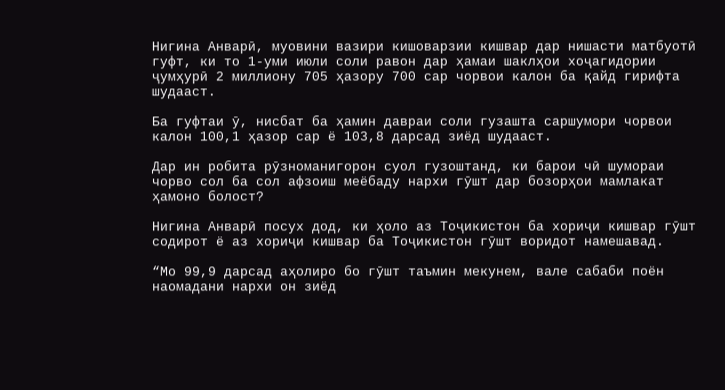Нигина Анварӣ, муовини вазири кишоварзии кишвар дар нишасти матбуотӣ гуфт, ки то 1-уми июли соли равон дар ҳамаи шаклҳои хоҷагидории ҷумҳурӣ 2 миллиону 705 ҳазору 700 сар чорвои калон ба қайд гирифта шудааст.

Ба гуфтаи ӯ, нисбат ба ҳамин давраи соли гузашта саршумори чорвои калон 100,1 ҳазор сар ё 103,8 дарсад зиёд шудааст.

Дар ин робита рӯзноманигорон суол гузоштанд, ки барои чӣ шумораи чорво сол ба сол афзоиш меёбаду нархи гӯшт дар бозорҳои мамлакат ҳамоно болост?

Нигина Анварӣ посух дод, ки ҳоло аз Тоҷикистон ба хориҷи кишвар гӯшт содирот ё аз хориҷи кишвар ба Тоҷикистон гӯшт воридот намешавад.

“Мо 99,9 дарсад аҳолиро бо гӯшт таъмин мекунем, вале сабаби поён наомадани нархи он зиёд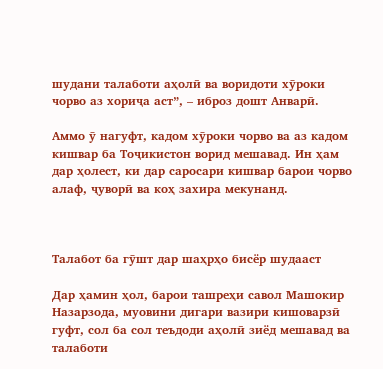шудани талаботи аҳолӣ ва воридоти хӯроки чорво аз хориҷа аст”, – иброз дошт Анварӣ.

Аммо ӯ нагуфт, кадом хӯроки чорво ва аз кадом кишвар ба Тоҷикистон ворид мешавад. Ин ҳам дар ҳолест, ки дар саросари кишвар барои чорво алаф, ҷуворӣ ва коҳ захира мекунанд.



Талабот ба гӯшт дар шаҳрҳо бисёр шудааст

Дар ҳамин ҳол, барои ташреҳи савол Машокир Назарзода, муовини дигари вазири кишоварзӣ гуфт, сол ба сол теъдоди аҳолӣ зиёд мешавад ва талаботи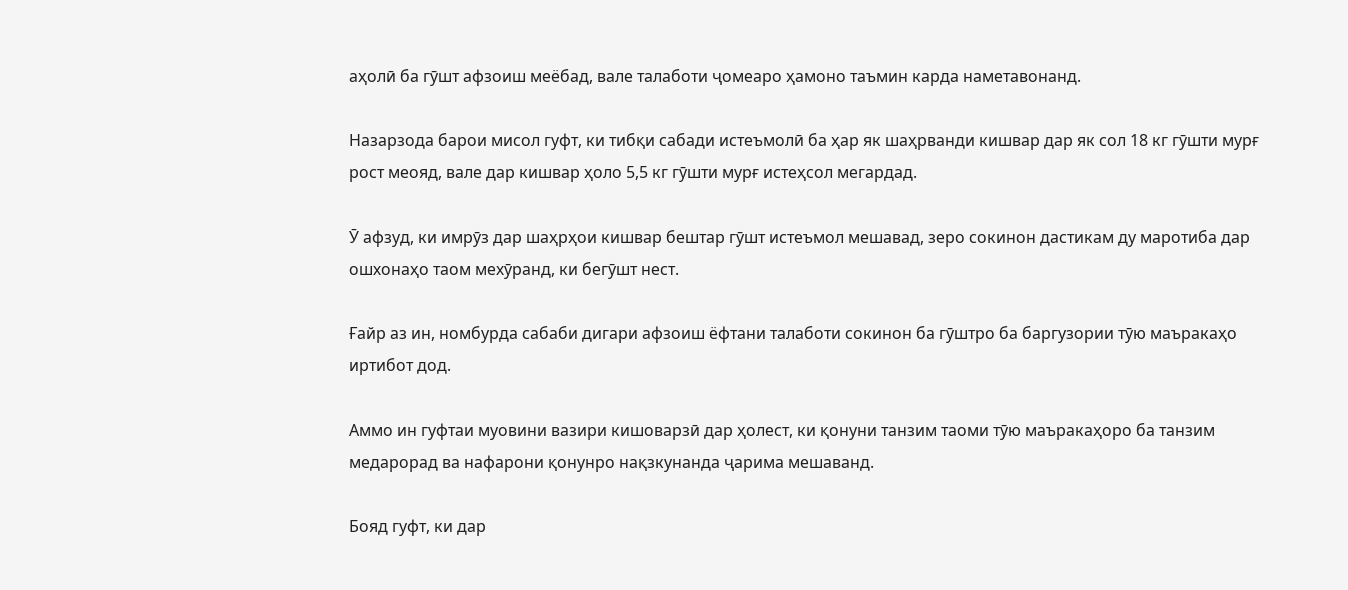аҳолӣ ба гӯшт афзоиш меёбад, вале талаботи ҷомеаро ҳамоно таъмин карда наметавонанд.

Назарзода барои мисол гуфт, ки тибқи сабади истеъмолӣ ба ҳар як шаҳрванди кишвар дар як сол 18 кг гӯшти мурғ рост меояд, вале дар кишвар ҳоло 5,5 кг гӯшти мурғ истеҳсол мегардад.

Ӯ афзуд, ки имрӯз дар шаҳрҳои кишвар бештар гӯшт истеъмол мешавад, зеро сокинон дастикам ду маротиба дар ошхонаҳо таом мехӯранд, ки бегӯшт нест.

Ғайр аз ин, номбурда сабаби дигари афзоиш ёфтани талаботи сокинон ба гӯштро ба баргузории тӯю маъракаҳо иртибот дод.

Аммо ин гуфтаи муовини вазири кишоварзӣ дар ҳолест, ки қонуни танзим таоми тӯю маъракаҳоро ба танзим медарорад ва нафарони қонунро нақзкунанда ҷарима мешаванд.

Бояд гуфт, ки дар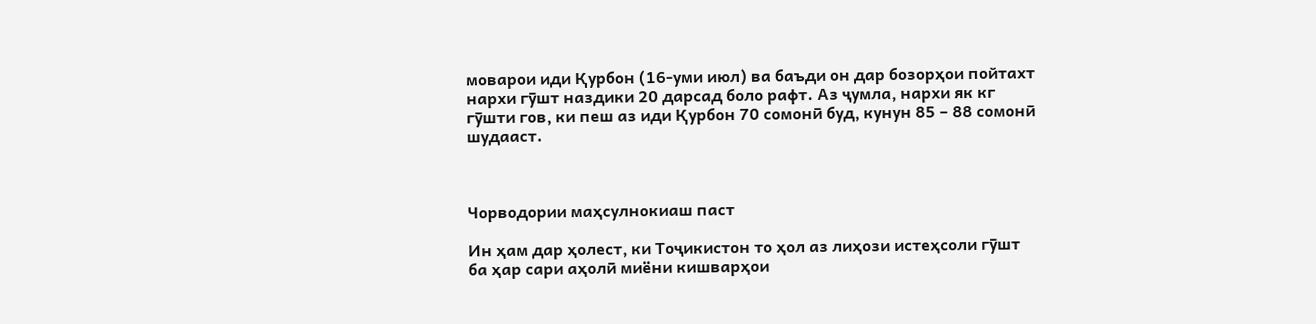моварои иди Қурбон (16-уми июл) ва баъди он дар бозорҳои пойтахт нархи гӯшт наздики 20 дарсад боло рафт. Аз ҷумла, нархи як кг гӯшти гов, ки пеш аз иди Қурбон 70 сомонӣ буд, кунун 85 – 88 сомонӣ шудааст.



Чорводории маҳсулнокиаш паст

Ин ҳам дар ҳолест, ки Тоҷикистон то ҳол аз лиҳози истеҳсоли гӯшт ба ҳар сари аҳолӣ миёни кишварҳои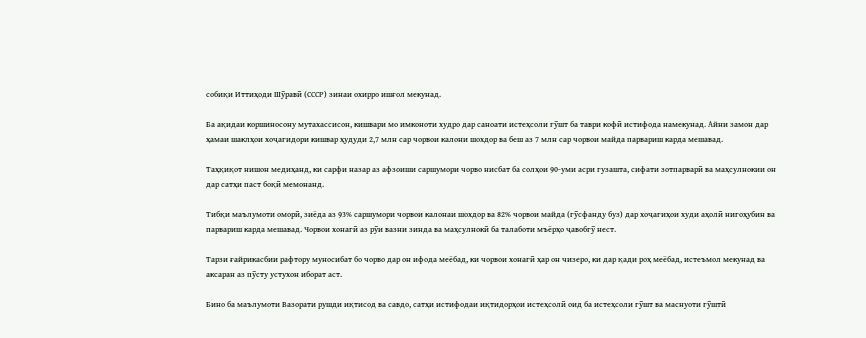собиқи Иттиҳоди Шӯравӣ (СССР) зинаи охирро ишғол мекунад.

Ба ақидаи коршиносону мутахассисон, кишвари мо имконоти худро дар саноати истеҳсоли гӯшт ба таври кофӣ истифода намекунад. Айни замон дар ҳамаи шаклҳои хоҷагидори кишвар ҳудуди 2,7 млн сар чорвои калони шохдор ва беш аз 7 млн сар чорвои майда парвариш карда мешавад.

Таҳқиқот нишон медиҳанд, ки сарфи назар аз афзоиши саршумори чорво нисбат ба солҳои 90-уми асри гузашта, сифати зотпарварӣ ва маҳсулнокии он дар сатҳи паст боқӣ мемонанд.

Тибқи маълумоти оморӣ, зиёда аз 93% саршумори чорвои калонаи шохдор ва 82% чорвои майда (гӯсфанду буз) дар хоҷагиҳои худи аҳолӣ нигоҳубин ва парвариш карда мешавад. Чорвои хонагӣ аз рӯи вазни зинда ва маҳсулнокӣ ба талаботи мъёрҳо ҷавобгӯ нест.

Тарзи ғайрикасбии рафтору муносибат бо чорво дар он ифода меёбад, ки чорвои хонагӣ ҳар он чизеро, ки дар қади роҳ меёбад, истеъмол мекунад ва аксаран аз пӯсту устухон иборат аст.

Бино ба маълумоти Вазорати рушди иқтисод ва савдо, сатҳи истифодаи иқтидорҳои истеҳсолӣ оид ба истеҳсоли гӯшт ва маснуоти гӯштӣ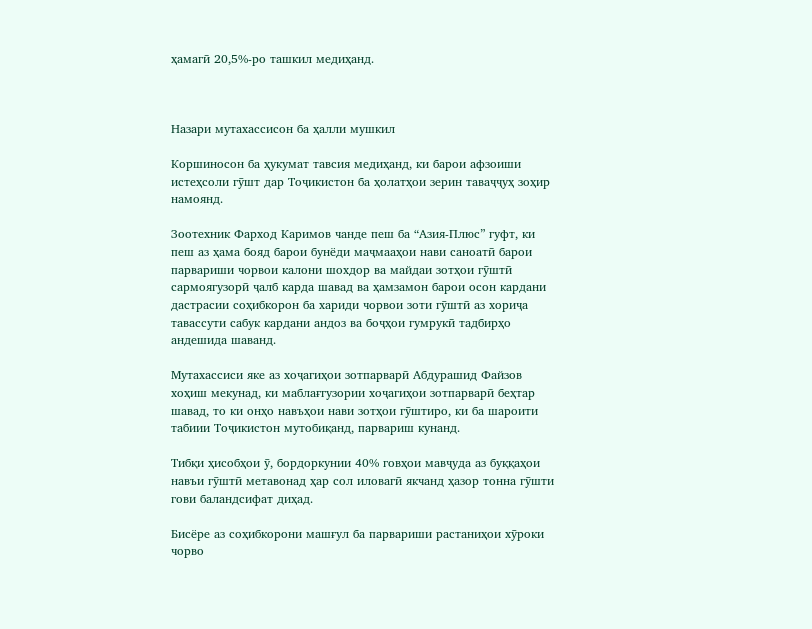ҳамагӣ 20,5%-ро ташкил медиҳанд.



Назари мутахассисон ба ҳалли мушкил

Коршиносон ба ҳукумат тавсия медиҳанд, ки барои афзоиши истеҳсоли гӯшт дар Тоҷикистон ба ҳолатҳои зерин таваҷҷуҳ зоҳир намоянд.

Зоотехник Фарход Каримов чанде пеш ба “Азия-Плюс” гуфт, ки пеш аз ҳама бояд барои бунёди маҷмааҳои нави саноатӣ барои парвариши чорвои калони шохдор ва майдаи зотҳои гӯштӣ сармоягузорӣ ҷалб карда шавад ва ҳамзамон барои осон кардани дастрасии соҳибкорон ба хариди чорвои зоти гӯштӣ аз хориҷа тавассути сабук кардани андоз ва боҷҳои гумрукӣ тадбирҳо андешида шаванд.

Мутахассиси яке аз хоҷагиҳои зотпарварӣ Абдурашид Файзов хоҳиш мекунад, ки маблағгузории хоҷагиҳои зотпарварӣ беҳтар шавад, то ки онҳо навъҳои нави зотҳои гӯштиро, ки ба шароити табиии Тоҷикистон мутобиқанд, парвариш кунанд.

Тибқи ҳисобҳои ӯ, бордоркунии 40% говҳои мавҷуда аз буққаҳои навъи гӯштӣ метавонад ҳар сол иловагӣ якчанд ҳазор тонна гӯшти гови баландсифат диҳад.

Бисёре аз соҳибкорони машғул ба парвариши растаниҳои хӯроки чорво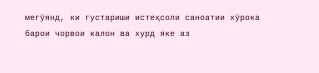мегӯянд, ки густариши истеҳсоли саноатии хӯрока барои чорвои калон ва хурд яке аз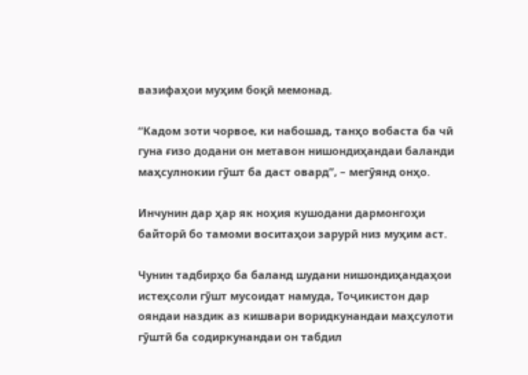вазифаҳои муҳим боқӣ мемонад.

“Кадом зоти чорвое, ки набошад, танҳо вобаста ба чӣ гуна ғизо додани он метавон нишондиҳандаи баланди маҳсулнокии гӯшт ба даст овард”, – мегӯянд онҳо.

Инчунин дар ҳар як ноҳия кушодани дармонгоҳи байторӣ бо тамоми воситаҳои зарурӣ низ муҳим аст.

Чунин тадбирҳо ба баланд шудани нишондиҳандаҳои истеҳсоли гӯшт мусоидат намуда, Тоҷикистон дар ояндаи наздик аз кишвари воридкунандаи маҳсулоти гӯштӣ ба содиркунандаи он табдил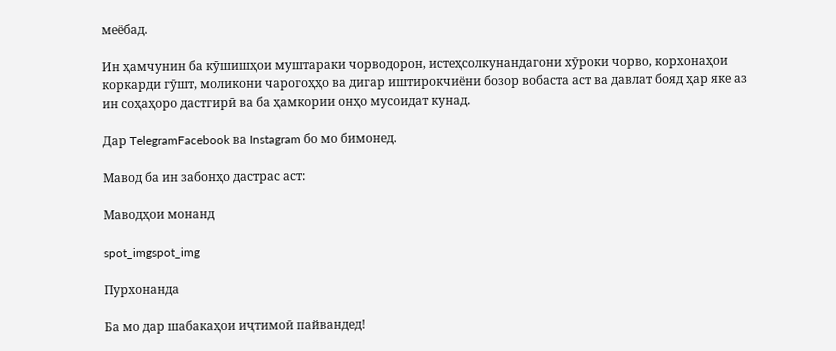меёбад.

Ин ҳамчунин ба кӯшишҳои муштараки чорводорон, истеҳсолкунандагони хӯроки чорво, корхонаҳои коркарди гӯшт, моликони чарогоҳҳо ва дигар иштирокчиёни бозор вобаста аст ва давлат бояд ҳар яке аз ин соҳаҳоро дастгирӣ ва ба ҳамкории онҳо мусоидат кунад.

Дар TelegramFacebook ва Instagram бо мо бимонед.

Мавод ба ин забонҳо дастрас аст:

Маводҳои монанд

spot_imgspot_img

Пурхонанда

Ба мо дар шабакаҳои иҷтимоӣ пайвандед!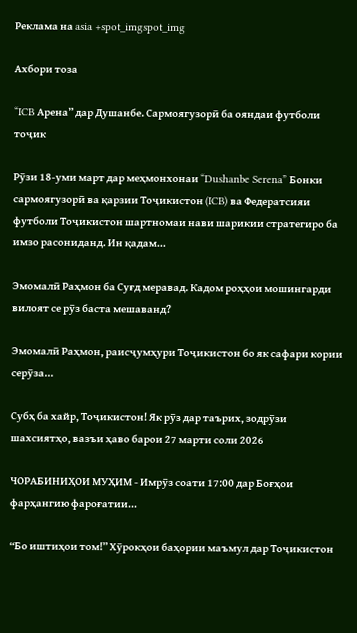Реклама на asia +spot_imgspot_img

Ахбори тоза

“ICB Арена” дар Душанбе. Сармоягузорӣ ба ояндаи футболи тоҷик

Рӯзи 18-уми март дар меҳмонхонаи “Dushanbe Serena” Бонки сармоягузорӣ ва қарзии Тоҷикистон (ICB) ва Федератсияи футболи Тоҷикистон шартномаи нави шарикии стратегиро ба имзо расониданд. Ин қадам...

Эмомалӣ Раҳмон ба Суғд меравад. Кадом роҳҳои мошингарди вилоят се рӯз баста мешаванд?

Эмомалӣ Раҳмон, раисҷумҳури Тоҷикистон бо як сафари кории серӯза...

Субҳ ба хайр, Тоҷикистон! Як рӯз дар таърих, зодрӯзи шахсиятҳо, вазъи ҳаво барои 27 марти соли 2026

ЧОРАБИНИҲОИ МУҲИМ - Имрӯз соати 17:00 дар Боғҳои фарҳангию фароғатии...

“Бо иштиҳои том!” Хӯрокҳои баҳории маъмул дар Тоҷикистон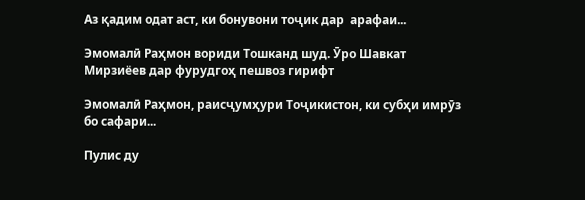Аз қадим одат аст, ки бонувони тоҷик дар  арафаи...

Эмомалӣ Раҳмон вориди Тошканд шуд. Ӯро Шавкат Мирзиёев дар фурудгоҳ пешвоз гирифт

Эмомалӣ Раҳмон, раисҷумҳури Тоҷикистон, ки субҳи имрӯз бо сафари...

Пулис ду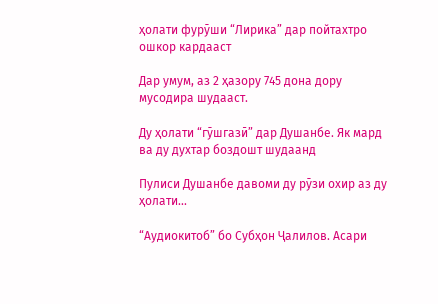ҳолати фурӯши “Лирика” дар пойтахтро ошкор кардааст

Дар умум, аз 2 ҳазору 745 дона дору мусодира шудааст.

Ду ҳолати “гӯшгазӣ” дар Душанбе. Як мард ва ду духтар боздошт шудаанд

Пулиси Душанбе давоми ду рӯзи охир аз ду ҳолати...

“Аудиокитоб” бо Субҳон Ҷалилов. Асари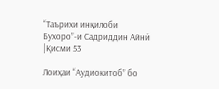“Таърихи инқилоби Бухоро”-и Садриддин Айнӣ |Қисми 53

Лоиҳаи “Аудиокитоб” бо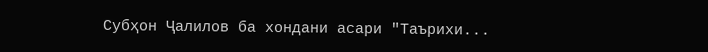Субҳон Ҷалилов ба хондани асари "Таърихи...